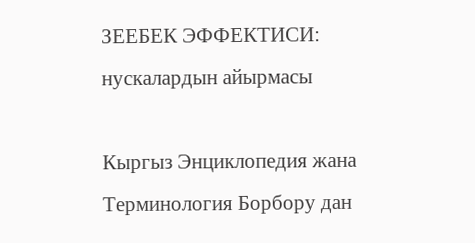ЗЕЕБЕК ЭФФЕКТИСИ: нускалардын айырмасы

Кыргыз Энциклопедия жана Терминология Борбору дан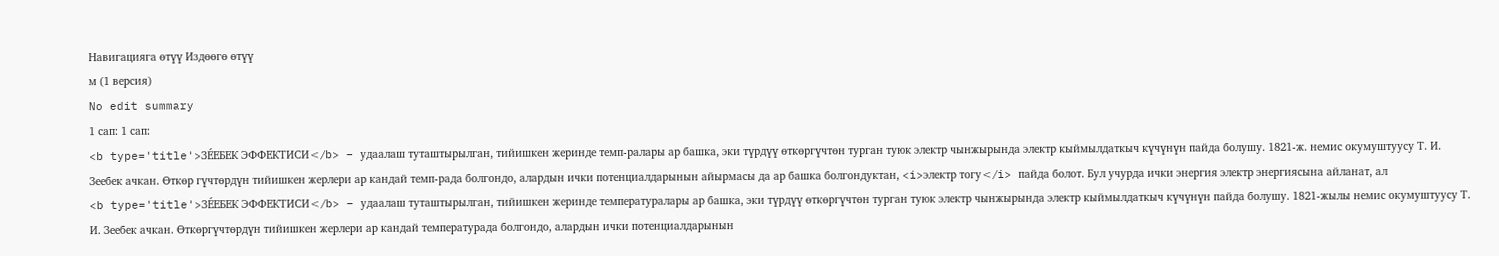Навигацияга өтүү Издөөгө өтүү
м (1 версия)
No edit summary
1 сап: 1 сап:
<b type='title'>ЗЕ́ЕБЕК ЭФФЕКТИСИ</b> – удаалаш туташтырылган, тийишкен жеринде темп-ралары ар башка, эки түрдүү өткөргүчтөн турган туюк электр чынжырында электр кыймылдаткыч күчүнүн пайда болушу. 1821-ж. немис окумуштуусу Т. И. Зеебек ачкан. Өткөр гүчтөрдүн тийишкен жерлери ар кандай темп-рада болгондо, алардын ички потенциалдарынын айырмасы да ар башка болгондуктан, <i>электр тогу</i> пайда болот. Бул учурда ички энергия электр энергиясына айланат, ал
<b type='title'>ЗЕ́ЕБЕК ЭФФЕКТИСИ</b> – удаалаш туташтырылган, тийишкен жеринде температуралары ар башка, эки түрдүү өткөргүчтөн турган туюк электр чынжырында электр кыймылдаткыч күчүнүн пайда болушу. 1821-жылы немис окумуштуусу Т. И. Зеебек ачкан. Өткөргүчтөрдүн тийишкен жерлери ар кандай температурада болгондо, алардын ички потенциалдарынын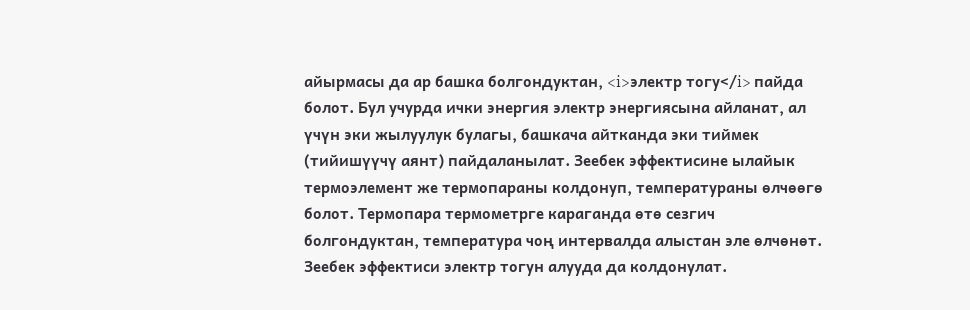айырмасы да ар башка болгондуктан, <i>электр тогу</i> пайда болот. Бул учурда ички энергия электр энергиясына айланат, ал үчүн эки жылуулук булагы, башкача айтканда эки тиймек (тийишүүчү аянт) пайдаланылат. Зеебек эффектисине ылайык термоэлемент же термопараны колдонуп, температураны өлчөөгө болот. Термопара термометрге караганда өтө сезгич болгондуктан, температура чоң интервалда алыстан эле өлчөнөт. Зеебек эффектиси электр тогун алууда да колдонулат.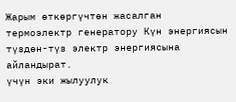Жарым өткөргүчтөн жасалган термоэлектр генератору Күн энергиясын түздөн-түз электр энергиясына айландырат.
үчүн эки жылуулук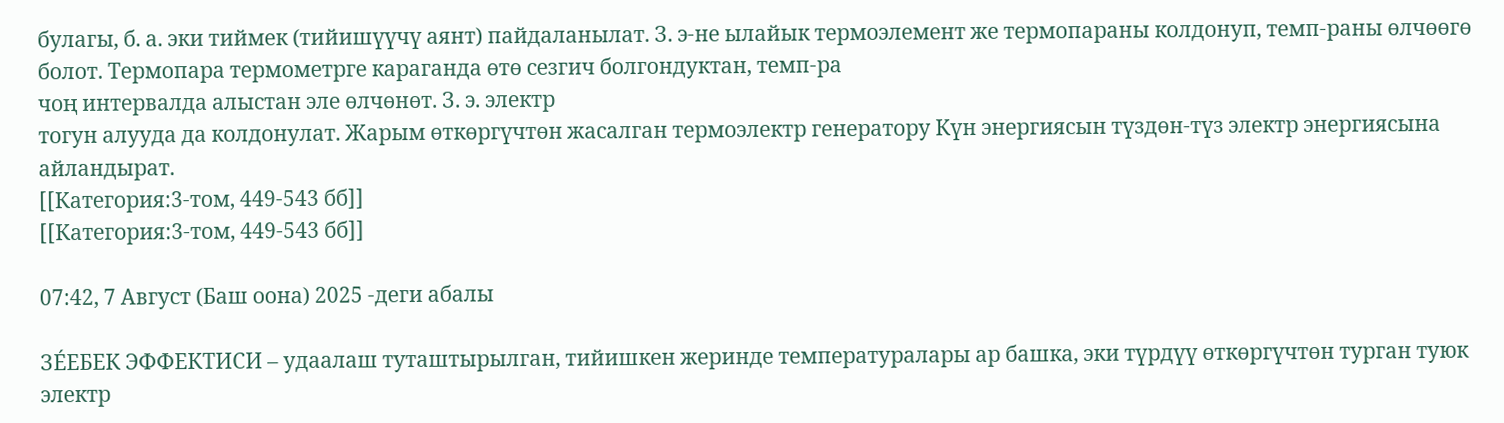булагы, б. а. эки тиймек (тийишүүчү аянт) пайдаланылат. З. э-не ылайык термоэлемент же термопараны колдонуп, темп-раны өлчөөгө болот. Термопара термометрге караганда өтө сезгич болгондуктан, темп-ра
чоң интервалда алыстан эле өлчөнөт. З. э. электр
тогун алууда да колдонулат. Жарым өткөргүчтөн жасалган термоэлектр генератору Күн энергиясын түздөн-түз электр энергиясына айландырат.
[[Категория:3-том, 449-543 бб]]
[[Категория:3-том, 449-543 бб]]

07:42, 7 Август (Баш оона) 2025 -деги абалы

ЗЕ́ЕБЕК ЭФФЕКТИСИ – удаалаш туташтырылган, тийишкен жеринде температуралары ар башка, эки түрдүү өткөргүчтөн турган туюк электр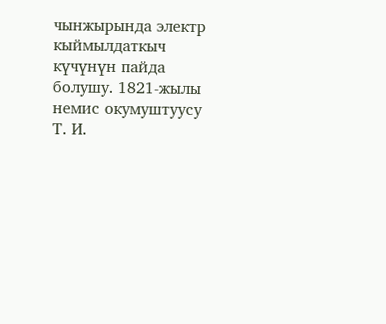чынжырында электр кыймылдаткыч күчүнүн пайда болушу. 1821-жылы немис окумуштуусу Т. И.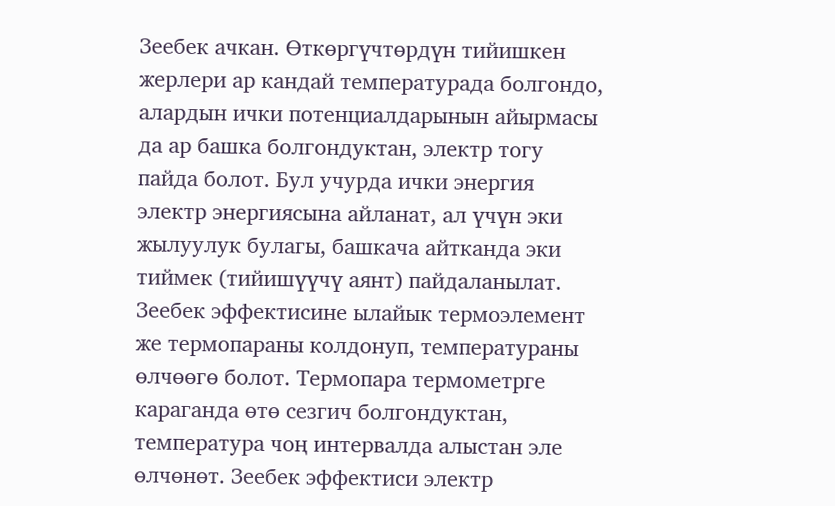Зеебек ачкан. Өткөргүчтөрдүн тийишкен жерлери ар кандай температурада болгондо, алардын ички потенциалдарынын айырмасы да ар башка болгондуктан, электр тогу пайда болот. Бул учурда ички энергия электр энергиясына айланат, ал үчүн эки жылуулук булагы, башкача айтканда эки тиймек (тийишүүчү аянт) пайдаланылат. Зеебек эффектисине ылайык термоэлемент же термопараны колдонуп, температураны өлчөөгө болот. Термопара термометрге караганда өтө сезгич болгондуктан, температура чоң интервалда алыстан эле өлчөнөт. Зеебек эффектиси электр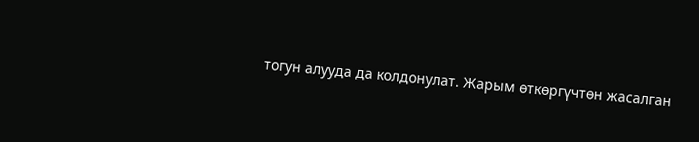тогун алууда да колдонулат. Жарым өткөргүчтөн жасалган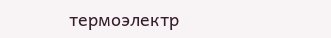термоэлектр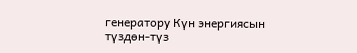генератору Күн энергиясын түздөн-түз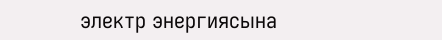электр энергиясына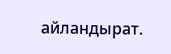айландырат.